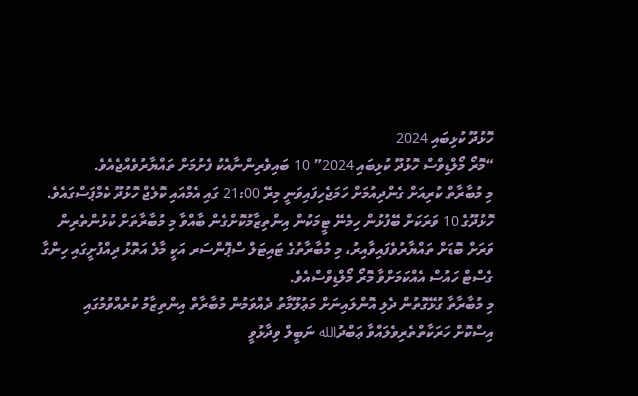ހޮޅުދޫ ކުޅިބައި 2024
“މޮރޯ މޯލްޑިވްސް ހޮޅުދޫ ކުޅިބައި 2024” 10 ބައިވެރިންނާއެކު ފެށުމަށް ތައްޔާރުވެއްޖެއެވެ.
މި މުބާރާތް ކުރިއަށް ގެންދިއުމަށް ހަމަޖެހިފައިވަނީ މިރޭ 21:00 ގައި އެމްއައި ކޮލެޖް ހޮޅުދޫ ކެމްޕަސްގައެވެ.
ހޮޅުދޫގެ 10 ވަރަކަށް ބޭފުޅުން ހިމެނޭ ޓީމަކުން އިންތިޒާމުކޮށްގެން ބާއްވާ މި މުބާރާތަށް ކުޅުންތެރިން ވަރަށް ބޮޑަށް ތައްޔާރުވެފައިވާއިރު، މި މުބާރާތުގެ ޓައިޓަލް ސްޕޮންސަރ އަކީ މާލެ އަތޮޅު ދިއްފުށީގައި ހިންގާ ގެސްޓް ހައުސް އެއްކަމަށްވާ މޮރޯ މޯލްޑިވްސްއެވެ.
މި މުބާރާތާ ގުޅޭގޮތުން ދެލި އޮންލައިނަށް މަޢުލޫމާތު ދެއްވަމުން މުބާރާތް އިންތިޒާމު ކުރެއްވުމުގައި އިސްކޮށް ހަރަކާތްތެރިވެލައްވާ ޢަބްދުالله ނަބީލް ވިދާޅުވީ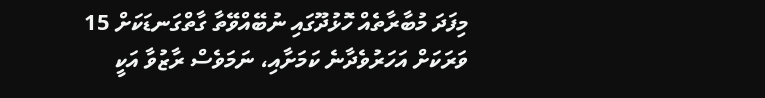މިފަދަ މުބާރާތެއް ހޮޅުދޫގައި ނުބޭއްވޭތާ ގާތްގަނޑަކަށް 15 ވަރަކަށް އަހަރުވެދާނެ ކަމަށާއި، ނަމަވެސް ރާޒުވާ އަކީ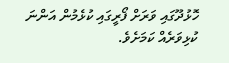ހޮޅުދޫގައި ވަރަށް ފޯރީގައި ކުޅެމުން އަންނަ ކުޅިވަރެއް ކަމަށެވެ.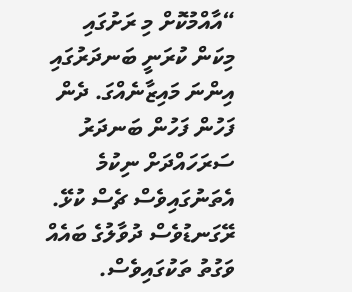“އާއްމުކޮށް މި ރަށުގައި މިކަން ކުރަނީ ބަނދަރުގައި އިންނަ މައިޒާނެއްގަ. ދެން ފަހުން ފަހުން ބަނދަރު ސަރަހައްދަށް ނިކުމެ އެތަނުގައިވެސް ޗެސް ކުޅޭ. ރޭގަނޑުވެސް ދުވާލުގެ ބައެއް ވަގުތު ތަކުގައިވެސް.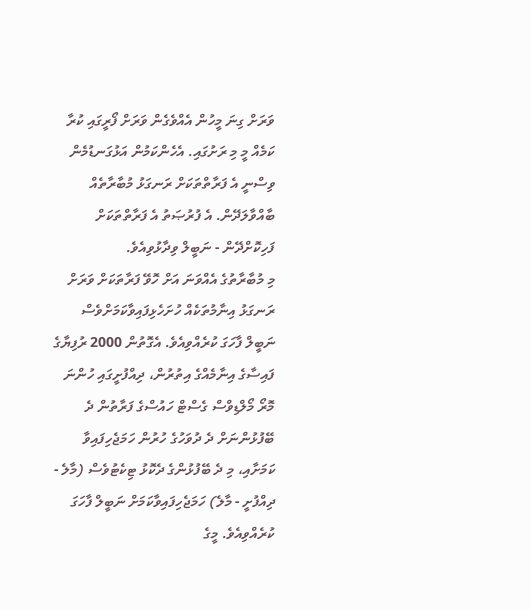ވަރަށް ގިނަ މީހުން އެއްވެގެން ވަރަށް ފޯރީގައި ކުރާ ކަމެއް މީ މި ރަށުގައި. އެހެންކަމުން އަޅުގަނޑުމެން ވިސްނީ އެ ފަރާތްތަކަށް ރަނގަޅު މުބާރާތެއް ބާއްވާލަދޭން. އެ ފުރުޞަތު އެ ފަރާތްތަކަށް ފަހިކޮށްދޭން - ނަބީލް ވިދާޅުވިއެވެ.
މި މުބާރާތުގެ އެއްވަނަ އަށް ހޮވޭ ފަރާތަކަށް ވަރަށް ރަނގަޅު އިނާމުތަކެއް ހުށަހެޅިފައިވާކަމަށްވެސް ނަބީލް ފާހަގަ ކުރެއްވިއެވެ. އެގޮތުން 2000 ރުފިޔާގެ ފައިސާގެ އިނާމެއްގެ އިތުރުން، ދިއްފުށީގައި ހުންނަ މޮރޯ މޯލްޑިވްސް ގެސްޓް ހައުސްގެ ފަރާތުން ދެ ބޭފުޅުންނަށް ދެ ދުވަހުގެ ހުރުން ހަމަޖެހިފައިވާ ކަމަށާއި، މި ދެ ބޭފުޅުންގެ ދެކޮޅު ޓިކެޓުވެސް (މާލެ - ދިއްފުށީ - މާލެ) ހަމަޖެހިފައިވާކަމަށް ނަބީލް ފާހަގަ ކުރެއްވިއެވެ. މީގެ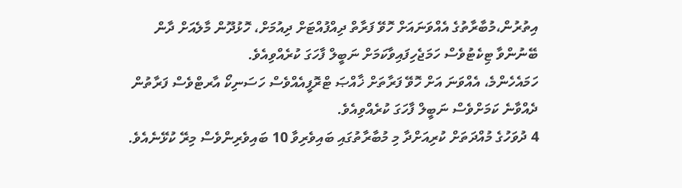އިތުރުން،މުބާރާތުގެ އެއްވަނައަށް ހޮވޭ ފަރާތް ދިއްފުއްޓަށް ދިއުމަށް، ހޮޅުދޫން މާލެއަށް ދާން ބޭނުންވާ ޓިކެޓުވެސް ހަމަޖެހިފައިވާކަމަށް ނަބީލް ފާހަގަ ކުރެއްވިއެވެ.
ހަމައެހެންމެ، އެއްވަނަ އަށް ހޮވޭ ފަރާތަށް ޚާއްޞަ ޓްރޮފީއެއްވެސް ހަސަނިކޯ އާރޓްވެސް ފަރާތުން ދެއްވާނެ ކަމަށްވެސް ނަބީލް ފާހަގަ ކުރެއްވިއެވެ.
4 ދުވަހުގެ މުއްދަތަށް ކުރިއަށްދާ މި މުބާރާތުގައި ބައިވެރިވާ 10 ބައިވެރިންވެސް މިރޭ ކުޅޭނެއެވެ.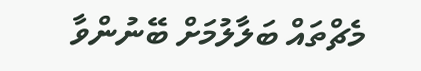މެޗްތައް ބަލާލުމަށް ބޭނުންވާ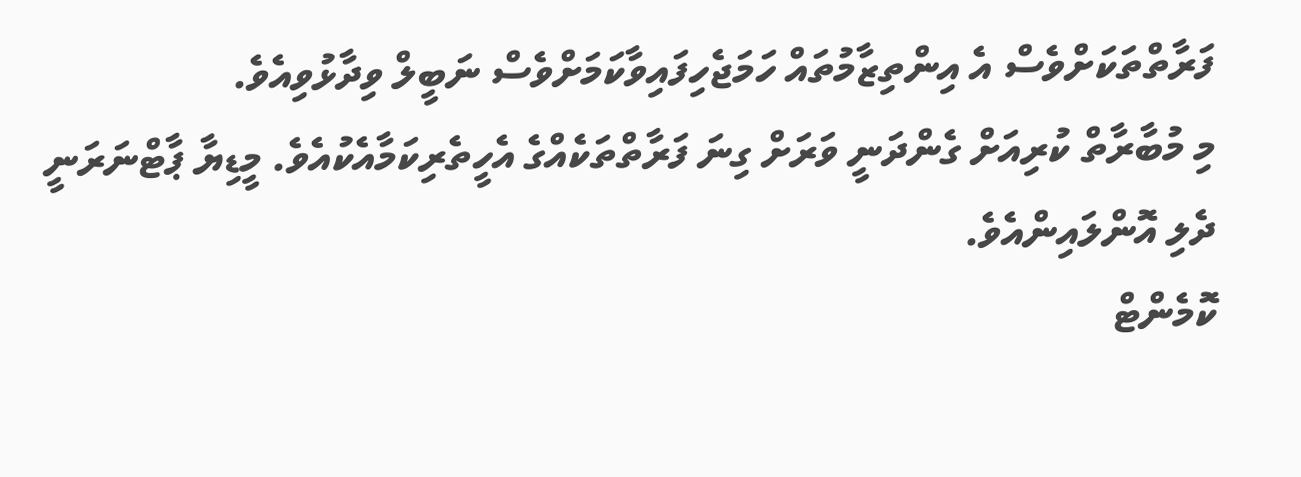ފަރާތްތަކަށްވެސް އެ އިންތިޒާމުތައް ހަމަޖެހިފައިވާކަމަށްވެސް ނަބީލް ވިދާޅުވިއެވެ.
މި މުބާރާތް ކުރިއަށް ގެންދަނީ ވަރަށް ގިނަ ފަރާތްތަކެއްގެ އެހީތެރިކަމާއެކުއެވެ. މީޑިޔާ ޕާޓްނަރަނީ ދެލި އޮންލައިންއެވެ.
ކޮމެންޓް